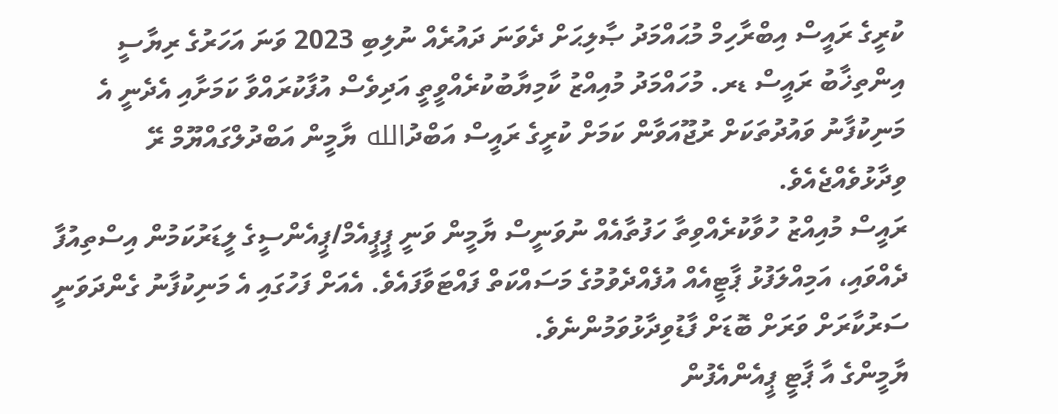ކުރީގެ ރައީސް އިބްރާހިމް މުޙައްމަދު ޞާލިޙަށް ދެވަނަ ދައުރެއް ނުލިބި 2023 ވަނަ އަހަރުގެ ރިޔާސީ އިންތިޚާބު ރައީސް ޑރ. މުހައްމަދު މުއިއްޒު ކާމިޔާބުކުރެއްވީތީ އަދިވެސް އުފާކުރައްވާ ކަމަށާއި އެދެނީ އެ މަނިކުފާނު ވައުދުތަކަށް ރުޖޫއަވާން ކަމަށް ކުރީގެ ރައީސް އަބްދުالله ޔާމީން އަބްދުލްގައްޔޫމް ރޭ ވިދާޅުވެއްޖެއެވެ.
ރައީސް މުއިއްޒު ހުވާކުރެއްވިތާ ހަފުތާއެއް ނުވަނީސް ޔާމީން ވަނީ ޕީޕީއެމް/ޕީއެންސީގެ ލީޑަރުކަމުން އިސްތިއުފާ ދެއްވައި، އަމިއްލަފުޅު ޕާޓީއެއް އުފެއްދެވުމުގެ މަސައްކަތް ފައްޓަވާފައެވެ. އެއަށް ފަހުގައި އެ މަނިކުފާނު ގެންދަވަނީ ސަރުކާރަށް ވަރަށް ބޮޑަށް ފާޑުވިދާޅުވަމުންނެވެ.
ޔާމީންގެ އާ ޕާޓީ ޕީއެންއެފުން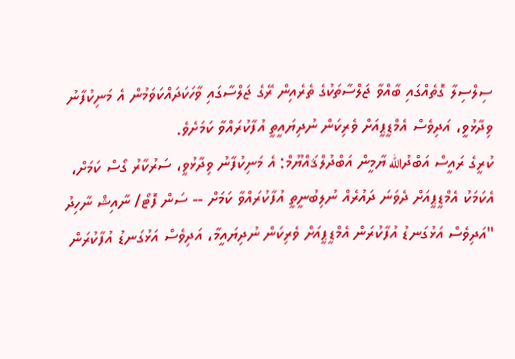ސިލްސިލާ ގޮތެއްގައި ބާއްވާ ޖަލްސާތަކުގެ ތެރެއިން ރޭގެ ޖަލްސާގައި ވާހަކަދައްކަވަމުން އެ މަނިކުފާނު ވިދާޅުވީ، އަދިވެސް އެމްޑީޕީއަށް ވެރިކަން ނުދިޔައީތީ އުފާކުރައްވާ ކަމަށެވެ.
ކުރީގެ ރައީސް އަބްދުالله ޔާމީން އަބްދުލްޤައްޔޫމް: އެ މަނިކުފާނު ވިދާޅުވީ، ސަރުކާރު ގޯސް ކަމަށް، އެކަމަކު އެމްޑީޕީއަށް ދެވަނަ ދައުރެއް ނުލިބުނީތީ އުފާކުރައްވާ ކަމަށް -- ސަން ފޮޓޯ/ ނާއިޝް ނާހިދު
"އަދިވެސް އަޅުގަނޑު އުފާކުރަން އެމްޑީޕީއަށް ވެރިކަން ނުދިޔައީމާ، އަދިވެސް އަޅުގަނޑު އުފާކުރަން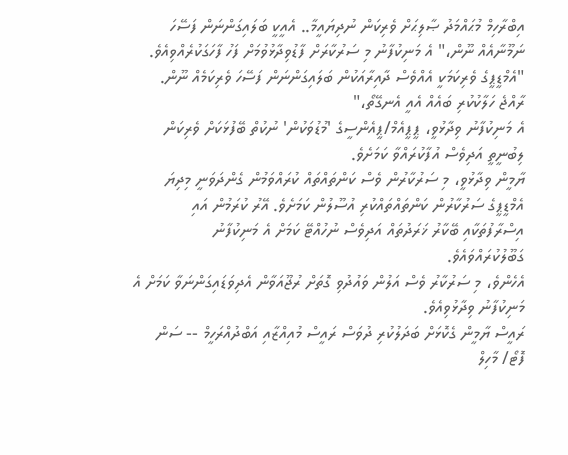އިބްރާހިމް މުޙައްމަދު ޞާލިޙަށް ވެރިކަން ނުދިޔައީމާ.. އެއީކީ ބަލައިގަންނަން ފަސޭހަ ނަމޫނާއެއް ނޫން،" އެ މަނިކުފާނު މި ސަރުކާރަށް ފާޑުވިދާޅުވުމަށް ފަހު ފާހަގަކުރެއްވިއެވެ.
"އެމްޑީޕީގެ ވެރިކަމަކީ އެއްވެސް ދާއިރާއަކުން ބަލައިގަންނަން ފަސޭހަ ވެރިކަމެއް ނޫން. ރާއްޖެ ހަލާކުކުރި ބައެއް އެއީ އެނގޭތޯ،"
އެ މަނިކުފާނު ވިދާޅުވީ، ޕީޕީއެމް/ޕީއެންސީގެ 'މުޑުވަކުން' ނުކުތް ބޭފުޅަކަށް ވެރިކަން ލިބުނީތީ އަދިވެސް އުފާކުރައްވާ ކަމަށެވެ.
ޔާމީން ވިދާޅުވީ، މި ސަރުކާރުން ވެސް ކަންތައްތައް ކުރައްވަމުން ގެންދަވަނީ މިދިޔަ އެމްޑީޕީގެ ސަރުކާރުން ކަންތައްތައްކުރި އުސޫލުން ކަމަށެވެ. އޭރު ކުރަމުން އައި އިސްރާފުތަކާއި ބޭކާރު ޚަރަދުތައް އަދިވެސް ނުހުއްޓޭ ކަމަށް އެ މަނިކުފާނު ގަބޫލުކުރައްވައެވެ.
އެހެންވެ، މި ސަރުކާރު ވެސް އަލުން ވައުދުވި ގޮތަށް ރުޖޫއަވާން އެދިވަޑައިގަންނަވާ ކަމަށް އެ މަނިކުފާނު ވިދާޅުވިއެވެ.
ރައީސް ޔާމީން ގެކޮޅަށް ބަދަލުކުރި ދުވަސް ރައީސް މުއިއްޒާއި އަބްދުއްރަހީމް -- ސަން ފޮޓޯ/ މާހިލް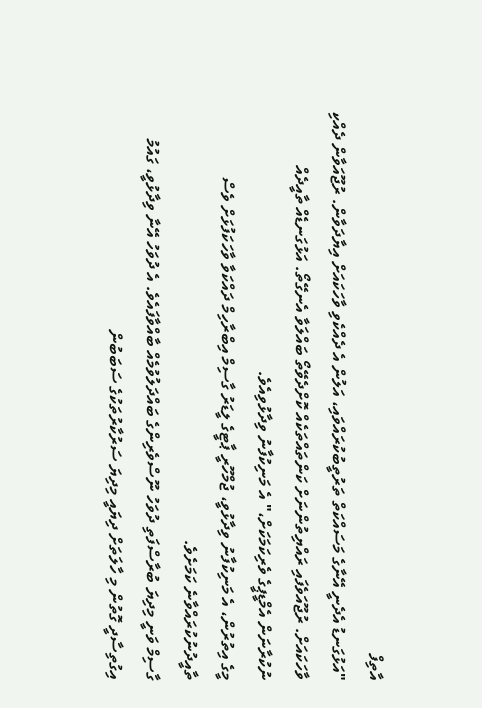އާތިފް
"އަޅުގަނޑު އެދެނީ އޭނާގެ މަސައްކަތް ތަރުތީބުކުރައްވައި، އަލުން އެ ދެއްކެވި ވާހަކައަށް އިޔާދަވާން. ރުޖޫއަވާން ދެއްކި ވާހަކައަށް. ރުޖޫއަވެފައި ރައްޔިތުންނަށް ކަންތައްތަކެއް ކޮށްދެވޭތޯ ބައްލަވާ އެނގޭތޯ. އަޅުގަނޑެއް ތާއީދެއް ނުކުރާނަން އެމްޑީޕީގެ ވެރިކަމަކަށް،" އެ މަނިކުފާނު ވިދާޅުވިއެވެ.
މީގެ އިތުރުން، އެ މަނިކުފާނު ވިދާޅުވީ، ޖުމްހޫރީ ޕާޓީގެ ލީޑަރު ގާސިމް އިބްރާހިމް ދައްކަވާ ވާހަކަފުޅަށް ވެސް ތާއީދުނުކުރައްވާނެ ކަމަށެވެ.
ގާސިމް ވަނީ މިދިޔަ ބުރާސްފަތި ދުވަހު ނޫސްވެރިންގެ ބައްދަލުވުމެއް ބާއްވާފައެވެ. އެ ދުވަހު އޭނާ ވިދާޅުވީ، ގައުމު އިގުތިސާދީ ގޮތުން މި ހާލަތަށް ދިޔައީ މިދިޔަ ސަރުކާރުތަކުގެ ސަބަބުން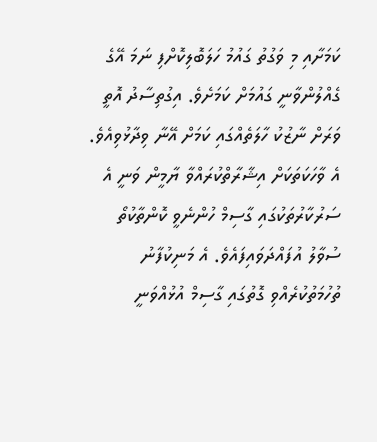ކަމަށާއި މި ވަގުތު ގައުމު ހަލަބޮލިކޮށްފި ނަމަ އޭގެ ގެއްލުންވާނީ ގައުމަށް ކަމަށެވެ. އިގުތިސާދު އޮތީ ވަރަށް ނާޒުކު ހާލަތެއްގައި ކަމަށް އޭނާ ވިދާޅުވިއެވެ.
އެ ވާހަކަތަކަށް އިޝާރާތްކުރައްވާ ޔާމީން ވަނީ އެ ސަރުކާރުތަކުގައި ގާސިމް ހުންނެވީ ކޮންތާކުތޯ ސުވާލު އުފައްދަވައިފައެވެ. އެ މަނިކުފާނު ތުހުމަތުކުރެއްވި ގޮތުގައި ގާސިމް އުޅުއްވަނީ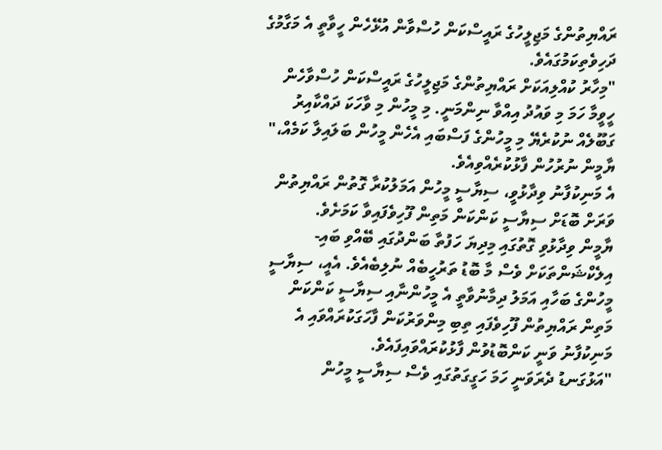ރައްޔިތުންގެ މަޖިލީހުގެ ރައީސްކަން ހުސްވާން އުޅޭހެން ހީވާތީ އެ މަގާމުގެ ދަހިވެތިކަމުގައެވެ.
"މިހާރު ކުއްލިއަކަށް ރައްޔިތުންގެ މަޖިލީހުގެ ރައީސްކަން ހުސްވާހެން ހީވީމާ ހަމަ މި ވައުދު އިއްވާ ނިންމަނީ. މި މީހުން މި ވާހަކަ ދައްކާއިރު ގަބޫލެއް ނުކުރެޔޭ މި މީހުންގެ ފަސްބައި އެހެން މީހުން ބަލައިލާ ކަމެއް،" ޔާމީން ނުރުހުން ފާޅުކުރެއްވިއެވެ.
އެ މަނިކުފާނު ވިދާޅުވީ، ސިޔާސީ މީހުން އަމަލުކުރާ ގޮތުން ރައްޔިތުން ވަރަށް ބޮޑަށް ސިޔާސީ ކަންކަން މަތިން ފޫހިވެފައިވާ ކަމަށެވެ.
ޔާމީން ވިދާޅުވި ގޮތުގައި މިދިޔަ ހަފުތާ ބަންދުގައި ބޭއްވި ބައި-އިލެކްޝަންތަކަށް ވެސް މާ ބޮޑު ތަރުހީބެއް ނުލިބެއެވެ. އެއީ، ސިޔާސީ މީހުންގެ ބަހާއި އަމަލު ދިމާނުވާތީ އެ މީހުންނާއި ސިޔާސީ ކަންކަން މަތިން ރައްޔިތުން ފޫހިވެފައި ތިބި މިންވަރުކަން ފާހަގަކުރައްވައި އެ މަނިކުފާނު ވަނީ ކަންބޮޑުވުން ފާޅުކުރައްވައިފައެވެ.
"އަޅުގަނޑު ދެރަވަނީ ހަމަ ހަގީގަތުގައި ވެސް ސިޔާސީ މީހުން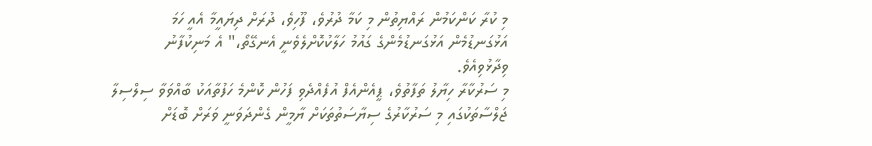މި ކުރާ ކަންކަމުން ރައްޔިތުން މި ކަމާ ދުރުވެ، ފޫހިވެ، ދުރަށް ދިޔައީމާ އެއީ ހަމަ އަޅުގަނޑުމެން އަޅުގަނޑުމެންގެ ގައުމު ހަލާކުކޮށްލެވެނީ އެނގޭތޯ،" އެ މަނިކުފާނު ވިދާޅުވިއެވެ.
މި ސަރުކާރާ ހިޔާލު ތަފާތުވެ، ޕީއެންއެފް އުފެއްދެވި ފަހުން ކޮންމެ ހަފުތާއަކު ބާއްވަވާ ސިލްސިލާ ޖަލްސާތަކުގައި މި ސަރުކާރުގެ ސިޔާސަތުތަކަށް ޔާމީން ގެންދަވަނީ ވަރަށް ބޮޑަށް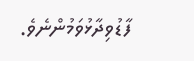ފާޑުވިދާޅުވަމުންނެވެ.